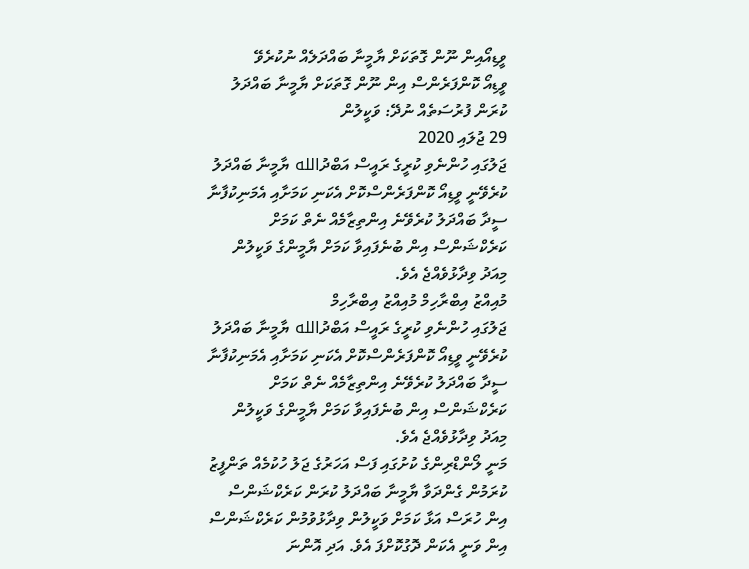ވީޑިއޯއިން ނޫން ގޮތަކަށް ޔާމީނާ ބައްދަލެއް ނުކުރެވޭ
ވީޑިއޯ ކޮންފަރެންސް އިން ނޫން ގޮތަކަށް ޔާމީނާ ބައްދަލު ކުރަން ފުރުސަތެއް ނުދޭ: ވަކީލުން
29 ޖުލައި 2020
ޖަލުގައި ހުންނެވި ކުރީގެ ރައީސް އަބްދުالله ޔާމީނާ ބައްދަލު ކުރެވޭނީ ވީޑިއޯ ކޮންފަރެންސްކޮށް އެކަނި ކަމަށާއި އެމަނިކުފާނާ ސީދާ ބައްދަލު ކުރެވޭނެ އިންތިޒާމެއް ނެތް ކަމަށް ކަރެކްޝަންސް އިން ބުނެފައިވާ ކަމަށް ޔާމީންގެ ވަކީލުން މިއަދު ވިދާޅުވެއްޖެ އެވެ.
މުއިއްޒު އިބްރާހިމް މުއިއްޒު އިބްރާހިމް
ޖަލުގައި ހުންނެވި ކުރީގެ ރައީސް އަބްދުالله ޔާމީނާ ބައްދަލު ކުރެވޭނީ ވީޑިއޯ ކޮންފަރެންސްކޮށް އެކަނި ކަމަށާއި އެމަނިކުފާނާ ސީދާ ބައްދަލު ކުރެވޭނެ އިންތިޒާމެއް ނެތް ކަމަށް ކަރެކްޝަންސް އިން ބުނެފައިވާ ކަމަށް ޔާމީންގެ ވަކީލުން މިއަދު ވިދާޅުވެއްޖެ އެވެ.
މަނީ ލޯންޑްރިންގެ ކުށުގައި ފަސް އަހަރުގެ ޖަލު ހުކުމެއް ތަންފީޒު ކުރަމުން ގެންދަވާ ޔާމީނާ ބައްދަލު ކުރަން ކަރެކްޝަންސް އިން ހުރަސް އަޅާ ކަމަށް ވަކީލުން ވިދާޅުވުމުން ކަރެކްޝަންސް އިން ވަނީ އެކަން ދޮގުކޮށްފަ އެވެ. އަދި އޮންނަ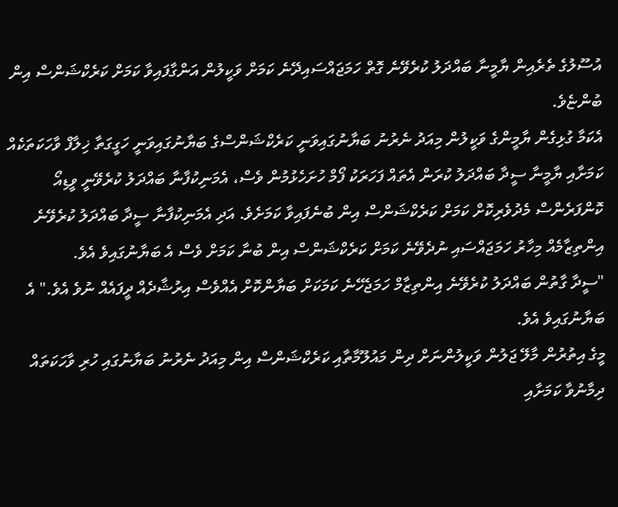އުސޫލުގެ ތެރެއިން ޔާމީނާ ބައްދަލު ކުރެވޭނެ ގޮތް ހަމަޖައްސައިދޭނެ ކަމަށް ވަކީލުން އަންގާފައިވާ ކަމަށް ކަރެކްޝަންސް އިން ބުންޏެވެ.
އެކަމާ ގުޅިގެން ޔާމީންގެ ވަކީލުން މިއަދު ނެރުނު ބަޔާނުގައިވަނީ ކަރެކްޝަންސްގެ ބަޔާނުގައިވަނީ ހަގީގަތާ ޚިލާފް ވާހަކަތަކެއް ކަމަށާއި ޔާމީނާ ސީދާ ބައްދަލު ކުރަން އެތައް ފަހަރަކު ފޯމް ހުށަހެޅުމުން ވެސް، އެމަނިކުފާނާ ބައްދަލު ކުރެވޭނީ ވީޑިއޯ ކޮންފަރެންސް މެދުވެރިކޮށް ކަމަށް ކަރެކްޝަންސް އިން ބުނެފައިވާ ކަމަށެވެ. އަދި އެމަނިކުފާނާ ސީދާ ބައްދަލު ކުރެވޭނެ އިންތިޒާމެއް މިހާރު ހަމަޖައްސައި ނުދެވޭނެ ކަމަށް ކަރެކްޝަންސް އިން ބުނާ ކަމަށް ވެސް އެ ބަޔާނުގައިވެ އެވެ.
"ސީދާ ގާތުން ބައްދަލު ކުރެވޭނެ އިންތިޒާމް ހަމަޖެހޭނެ ކަމަކަށް ބަޔާންކޮށް އެއްވެސް އިރުޝާދެއް ދީފައެއް ނުވެ އެވެ." އެ ބަޔާނުގައިވެ އެވެ.
މީގެ އިތުރުން މާލޭ ޖަލުން ވަކީލުންނަށް ދިން މައުލޫމާތާއި ކަރެކްޝަންސް އިން މިއަދު ނެރުނު ބަޔާނުގައި ހުރި ވާހަކަތައް ދިމާނުވާ ކަމަށާއި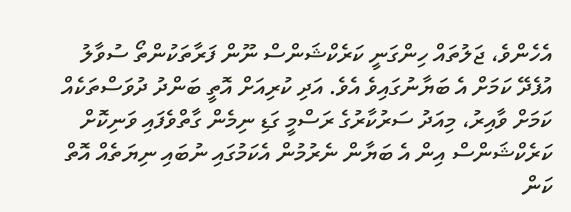އެހެންވެ، ޖަލުތައް ހިންގަނީ ކަރެކްޝަންސް ނޫން ފަރާތަކުންތޯ ސުވާލު އުފެދޭ ކަމަށް އެ ބަޔާނުގައިވެ އެވެ. އަދި ކުރިއަށް އޮތީ ބަންދު ދުވަސްތަކެއް ކަމަށް ވާއިރު، މިއަދު ސަރުކާރުގެ ރަސްމީ ގަޑި ނިމެން ގާތްވެފައި ވަނިކޮށް ކަރެކްޝަންސް އިން އެ ބަޔާން ނެރުމުން އެކަމުގައި ނުބައި ނިޔަތެއް އޮތް ކަން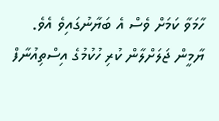ހާމަވާ ކަމަށް ވެސް އެ ބަޔާނުގައިވެ އެވެ.
ޔާމީން ޖަލަށްލާން ކުރި ހުކުމުގެ އިސްތިއުނާފް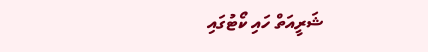ޝަރީއަތް ހައި ކޯޓުގައި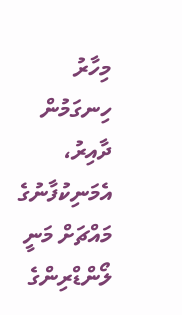މިހާރު ހިނގަމުން ދާއިރު، އެމަނިކުފާނުގެ މައްޗަށް މަނީ ލޯންޑްރިންގެ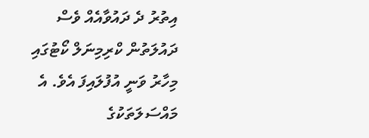އިތުރު ދެ ދައުވާއެއް ވެސް ދައުލަތުން ކްރިމިނަލް ކޯޓުގައި މިހާރު ވަނީ އުފުލައިފަ އެވެ. އެ މައްސަލަތަކުގެ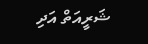ޝަރީއަތް އަދި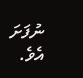ނުފަށަ އެވެ.